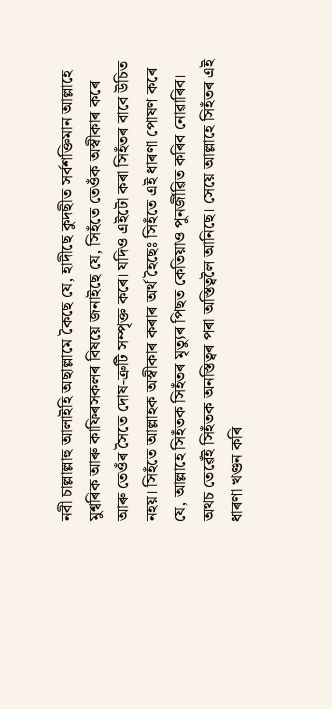নবী চাল্লাল্লাহু আলাইহি অছাল্লামে কৈছে যে, হাদীছে কুদছীত সৰ্বশক্তিমান আল্লাহে মুশ্বৰিক আৰু কাফিৰসকলৰ বিষয়ে জনাইছে যে, সিহঁতে তেওঁক অস্বীকাৰ কৰে আৰু তেওঁৰ সৈতে দোষ-ত্ৰুটি সম্পৃক্ত কৰে। যদিও এইটো কৰা সিহঁতৰ বাবে উচিত নহয়। সিহঁতে আল্লাহক অস্বীকাৰ কৰাৰ অৰ্থ হৈছেঃ সিহঁতে এই ধাৰণা পোষণ কৰে যে, আল্লাহে সিহঁতক সিহঁতৰ মৃত্যুৰ পিছত কেতিয়াও পুনৰ্জীৱিত কৰিব নোৱাৰিব। অথচ তেৱেঁই সিহঁতক অনস্তিত্বৰ পৰা অস্তিত্বলৈ আনিছে। সেয়ে আল্লাহে সিহঁতৰ এই ধাৰণা খণ্ডন কৰি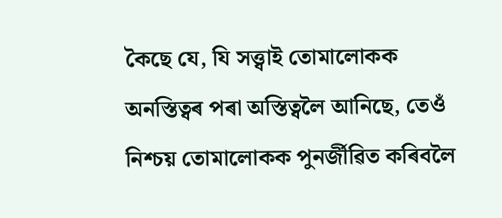কৈছে যে, যি সত্ত্বাই তোমালোকক অনস্তিত্বৰ পৰা অস্তিত্বলৈ আনিছে, তেওঁ নিশ্চয় তোমালোকক পুনৰ্জীৱিত কৰিবলৈ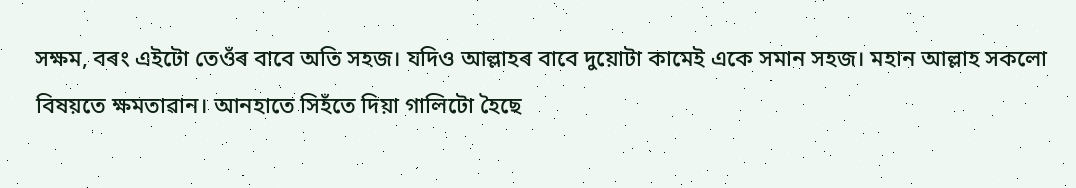সক্ষম, বৰং এইটো তেওঁৰ বাবে অতি সহজ। যদিও আল্লাহৰ বাবে দুয়োটা কামেই একে সমান সহজ। মহান আল্লাহ সকলো বিষয়তে ক্ষমতাৱান। আনহাতে সিহঁতে দিয়া গালিটো হৈছে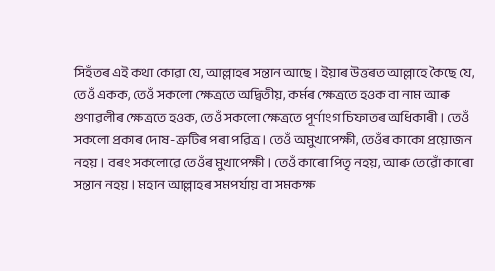সিহঁতৰ এই কথা কোৱা যে, আল্লাহৰ সন্তান আছে। ইয়াৰ উত্তৰত আল্লাহে কৈছে যে, তেওঁ একক, তেওঁ সকলো ক্ষেত্ৰতে অদ্বিতীয়, কৰ্মৰ ক্ষেত্ৰতে হওক বা নাম আৰু গুণাৱলীৰ ক্ষেত্ৰতে হওক, তেওঁ সকলো ক্ষেত্ৰতে পূৰ্ণাংগ চিফাতৰ অধিকাৰী। তেওঁ সকলো প্ৰকাৰ দোষ-ত্ৰুটিৰ পৰা পৱিত্ৰ। তেওঁ অমুখাপেক্ষী, তেওঁৰ কাকো প্ৰয়োজন নহয়। বৰং সকলোৱে তেওঁৰ মুখাপেক্ষী। তেওঁ কাৰো পিতৃ নহয়, আৰু তেৱোঁ কাৰো সন্তান নহয়। মহান আল্লাহৰ সমপৰ্যায় বা সমকক্ষ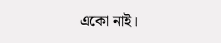একো নাই।